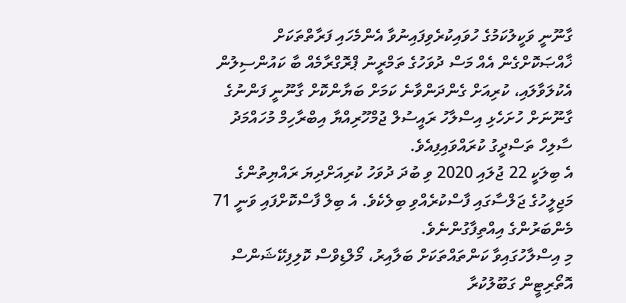ގާނޫނީ ވަކީލުކަމުގެ ހުވައިކުރެވިފައިނުވާ އެންމެހައި ފަރާތްތަކަށް ޚާއްޞަކޮށްގެން އެއް މަސް ދުވަހުގެ ތަމްރީނު ޕްރޮގްރާމެއް ބާ ކައުންސިލުން އެކުލަވާލައި، ކުރިއަށް ގެންދަންވާނެ ކަމަށް ބަޔާންކޮށް ގާނޫނީ ފަންނުގެ ގާނޫނަށް ހުށަހެޅި އިސްލާހު ރައީސުލް ޖުމްހޫރިއްޔާ އިބްރާހިމް މުހައްމަދު ސާލިހް ތަސްދީގު ކުރައްވައިފިއެވެ.
އެ ބިލަކީ 22 ޖުލައި 2020 ވި ބުދަ ދުވަހު ކުރިއަށްދިޔަ ރައްޔިތުންގެ މަޖިލީހުގެ ޖަލްސާގައި ފާސްކުރެއްވި ބިލެކެވެ. އެ ބިލް ފާސްކޮށްފައި ވަނީ 71 މެންބަރުންގެ އިއްތިފާގުންނެވެ.
މި އިސްލާހުގައިވާ ކަންތައްތަކަށް ބަލާއިރު، މޯލްޑިވްސް ކޮލިފިކޭޝަންސް އޮތޯރިޓީން ގަބޫލުކުރާ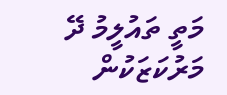މަތީ ތައުލީމު ދޭ މަރުކަޒަކުން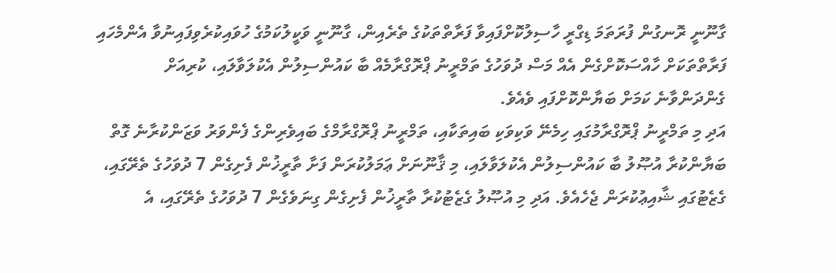ގާނޫނީ ރޮނގުން ފުރަތަމަ ޑިގްރީ ހާސިލުކޮށްފައިވާ ފަރާތްތަކުގެ ތެރެއިން، ގާނޫނީ ވަކީލުކަމުގެ ހުވައިކުރެވިފައިނުވާ އެންމެހައި ފަރާތްތަކަށް ހާއްސަކޮށްގެން އެއް މަސް ދުވަހުގެ ތަމްރީނު ޕްރޮގްރާމެއް ބާ ކައުންސިލުން އެކުލަވާލައި، ކުރިއަށް ގެންދަންވާނެ ކަމަށް ބަޔާންކޮށްފައި ވެއެވެ.
އަދި މި ތަމްރީނު ޕްރޮގްރާމުގައި ހިމެނޭ ވަކިވަކި ބައިތަކާއި، ތަމްރީނު ޕްރޮގްރާމްގެ ބައިވެރިންގެ ފެންވަރު ވަޒަންކުރާނެ ގޮތް ބަޔާންކުރާ އުޞޫލު ބާ ކައުންސިލުން އެކުލަވާލައި، މި ޤާނޫނަށް ޢަމަލުކުރަން ފަށާ ތާރީޚުން ފެށިގެން 7 ދުވަހުގެ ތެރޭގައި، ގެޒެޓުގައި ޝާއިޢުކުރަން ޖެހެއެވެ. އަދި މި އުޞޫލު ގެޒެޓުކުރާ ތާރީޚުން ފެށިގެން ގިނަވެގެން 7 ދުވަހުގެ ތެރޭގައި، އެ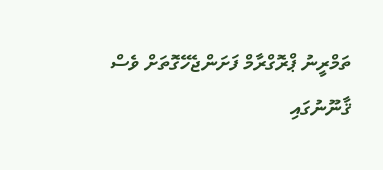ތަމްރީނު ޕްރޮގްރާމް ފަށަންޖެހޭގޮތަށް ވެސް ޤާނޫނުގައި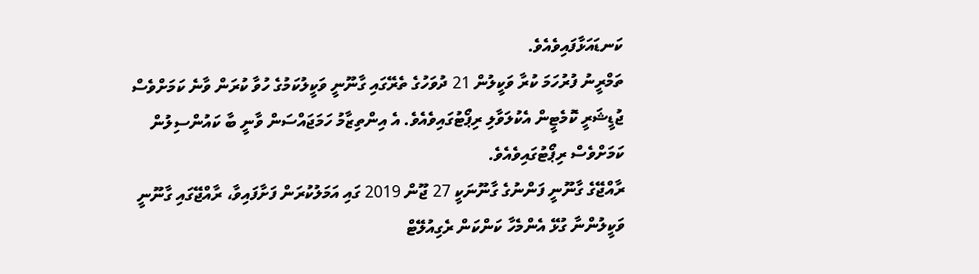ކަނޑައަޅާފައިވެއެވެ.
ތަމްރީނު ފުރުހަމަ ކުރާ ވަކީލުން 21 ދުވަހުގެ ތެރޭގައި ގާނޫނީ ވަކީލުކަމުގެ ހުވާ ކުރަން ވާނެ ކަމަށްވެސް ޖުޑީޝަރީ ކޮމެޓީން އެކުލަވާލި ރިޕޯޓުގައިވެއެވެ. އެ އިންތިޒާމު ހަމަޖައްސަން ވާނީ ބާ ކައުންސިލުން ކަމަށްވެސް ރިޕޯޓުގައިވެއެވެ.
ރާއްޖޭގެ ގާނޫނީ ފަންނުގެ ގާނޫނަކީ 27 ޖޫން 2019 ގައި އަމަލުކުރަން ފަށާފައިވާ، ރާއްޖޭގައި ގާނޫނީ ވަކީލުންނާ ގުޅޭ އެންމެހާ ކަންކަން ރެގިއުލޭޓް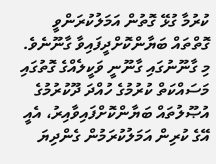ކުރުމާ ގުޅޭ ގޮތުން އަމަލުކުރަންވީ ގޮތްތައް ބަޔާންކޮށްދީފައިވާ ގާނޫނެވެ.
މި ގާނޫނުގައި ގާނޫނީ ވަކީލެއްގެ ގޮތުގައި މަސައްކަތް ކުރުމުގެ ހުއްދަ ދޫކުރުމުގެ އުޞޫލުތައް ބަޔާންކޮށްފައިވާއިރު، އެއީ އޭގެ ކުރިން އަމަލުކުރަމުން ގެންދިޔަ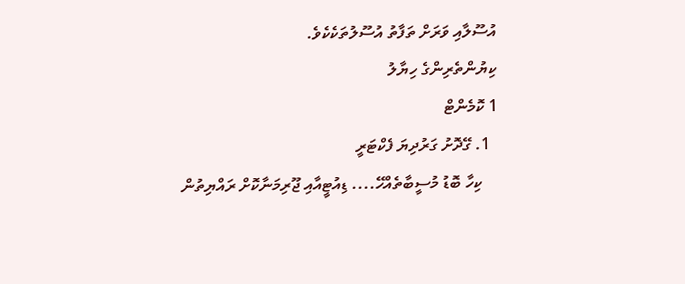އުސޫލާއި ވަރަށް ތަފާތު އުސޫލުތަކެކެވެ.
ކިޔުންތެރިންގެ ހިޔާލު
1 ކޮމެންޓް
  1. ގޭދޮށު ގަރުދިޔަ ފެކްޓަރީ
    ކިހާ ބޮޑު މުސީބާތެއްހޭ.... ޑިއުޓީއާއި ޖޫރިމަނާކޮށް ރައްޔިތުން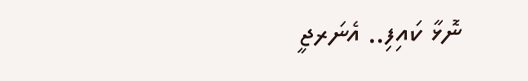ނޮޅާ ކައިފި.. އެނަރޖީ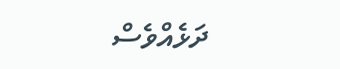ދަޅެއްވެސް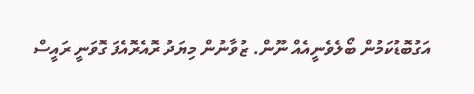އަގުބޮޑުކަމުން ބޯލެވެނީއެއް ނޫން. ޒުވާނުން މިޔަދު ރޮއެރޮއެފަ ގޮވަނީ ރައީސް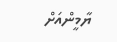ޔާމީންއަށް